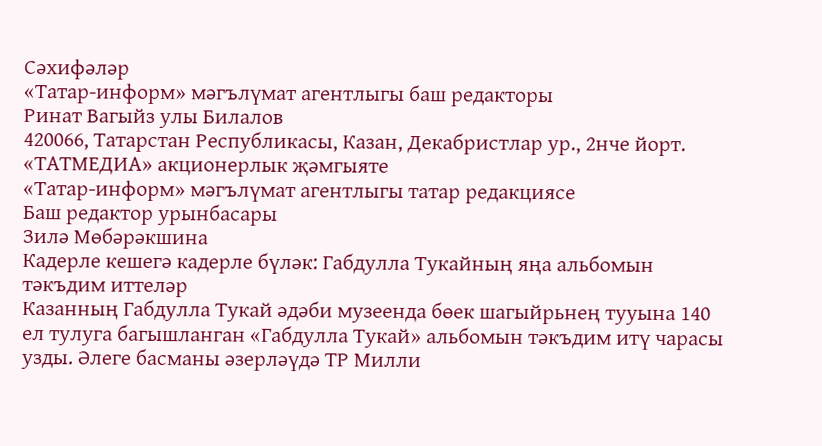Сәхифәләр
«Татар-информ» мәгълүмат агентлыгы баш редакторы
Ринат Вагыйз улы Билалов
420066, Татарстан Республикасы, Казан, Декабристлар ур., 2нче йорт.
«ТАТМЕДИА» акционерлык җәмгыяте
«Татар-информ» мәгълүмат агентлыгы татар редакциясе
Баш редактор урынбасары
Зилә Мөбәрәкшина
Кадерле кешегә кадерле бүләк: Габдулла Тукайның яңа альбомын тәкъдим иттеләр
Казанның Габдулла Тукай әдәби музеенда бөек шагыйрьнең тууына 140 ел тулуга багышланган «Габдулла Тукай» альбомын тәкъдим итү чарасы узды. Әлеге басманы әзерләүдә ТР Милли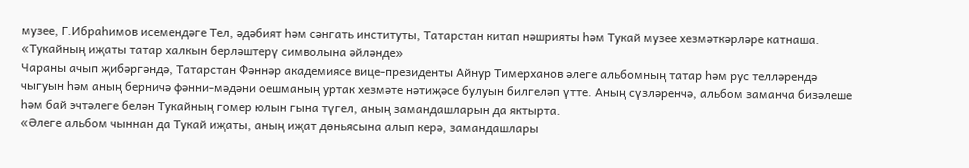музее, Г.Ибраһимов исемендәге Тел, әдәбият һәм сәнгать институты, Татарстан китап нәшрияты һәм Тукай музее хезмәткәрләре катнаша.
«Тукайның иҗаты татар халкын берләштерү символына әйләнде»
Чараны ачып җибәргәндә, Татарстан Фәннәр академиясе вице-президенты Айнур Тимерханов әлеге альбомның татар һәм рус телләрендә чыгуын һәм аның берничә фәнни-мәдәни оешманың уртак хезмәте нәтиҗәсе булуын билгеләп үтте. Аның сүзләренчә, альбом заманча бизәлеше һәм бай эчтәлеге белән Тукайның гомер юлын гына түгел, аның замандашларын да яктырта.
«Әлеге альбом чыннан да Тукай иҗаты, аның иҗат дөньясына алып керә, замандашлары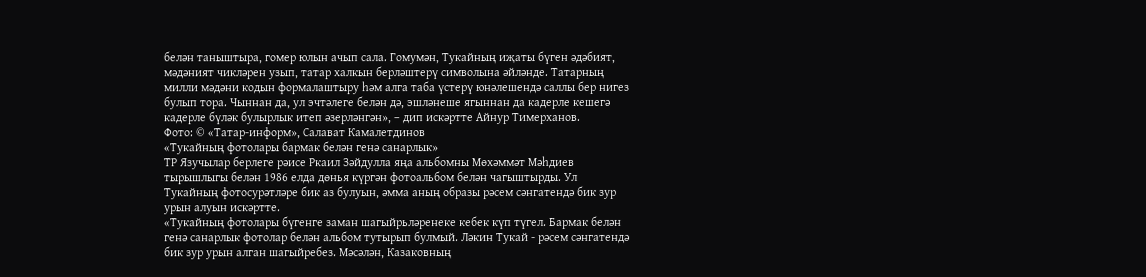белән таныштыра, гомер юлын ачып сала. Гомумән, Тукайның иҗаты бүген әдәбият, мәдәният чикләрен узып, татар халкын берләштерү символына әйләнде. Татарның милли мәдәни кодын формалаштыру һәм алга таба үстерү юнәлешендә саллы бер нигез булып тора. Чыннан да, ул эчтәлеге белән дә, эшләнеше ягыннан да кадерле кешегә кадерле бүләк булырлык итеп әзерләнгән», – дип искәртте Айнур Тимерханов.
Фото: © «Татар-информ», Салават Камалетдинов
«Тукайның фотолары бармак белән генә санарлык»
ТР Язучылар берлеге рәисе Ркаил Зәйдулла яңа альбомны Мөхәммәт Мәһдиев тырышлыгы белән 1986 елда дөнья күргән фотоальбом белән чагыштырды. Ул Тукайның фотосурәтләре бик аз булуын, әмма аның образы рәсем сәнгатендә бик зур урын алуын искәртте.
«Тукайның фотолары бүгенге заман шагыйрьләренеке кебек күп түгел. Бармак белән генә санарлык фотолар белән альбом тутырып булмый. Ләкин Тукай - рәсем сәнгатендә бик зур урын алган шагыйребез. Мәсәлән, Казаковның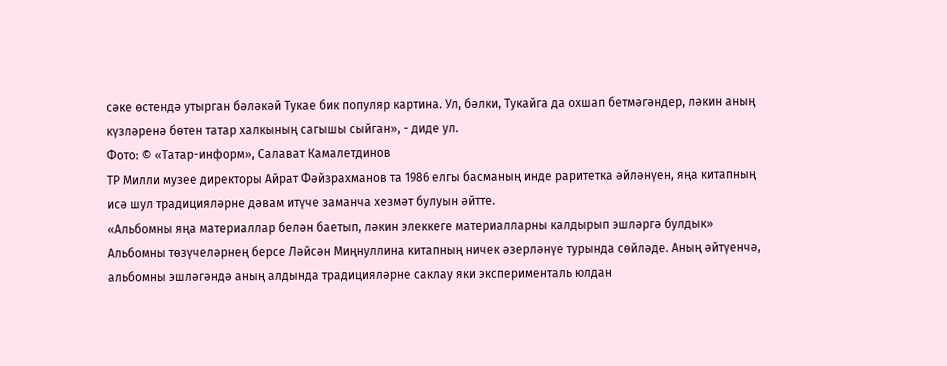сәке өстендә утырган бәләкәй Тукае бик популяр картина. Ул, бәлки, Тукайга да охшап бетмәгәндер, ләкин аның күзләренә бөтен татар халкының сагышы сыйган», - диде ул.
Фото: © «Татар-информ», Салават Камалетдинов
ТР Милли музее директоры Айрат Фәйзрахманов та 1986 елгы басманың инде раритетка әйләнүен, яңа китапның исә шул традицияләрне дәвам итүче заманча хезмәт булуын әйтте.
«Альбомны яңа материаллар белән баетып, ләкин элеккеге материалларны калдырып эшләргә булдык»
Альбомны төзүчеләрнең берсе Ләйсән Миңнуллина китапның ничек әзерләнүе турында сөйләде. Аның әйтүенчә, альбомны эшләгәндә аның алдында традицияләрне саклау яки эксперименталь юлдан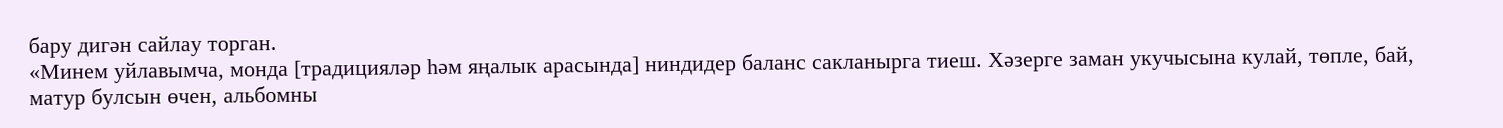бару дигән сайлау торган.
«Минем уйлавымча, монда [традицияләр һәм яңалык арасында] ниндидер баланс сакланырга тиеш. Хәзерге заман укучысына кулай, төпле, бай, матур булсын өчен, альбомны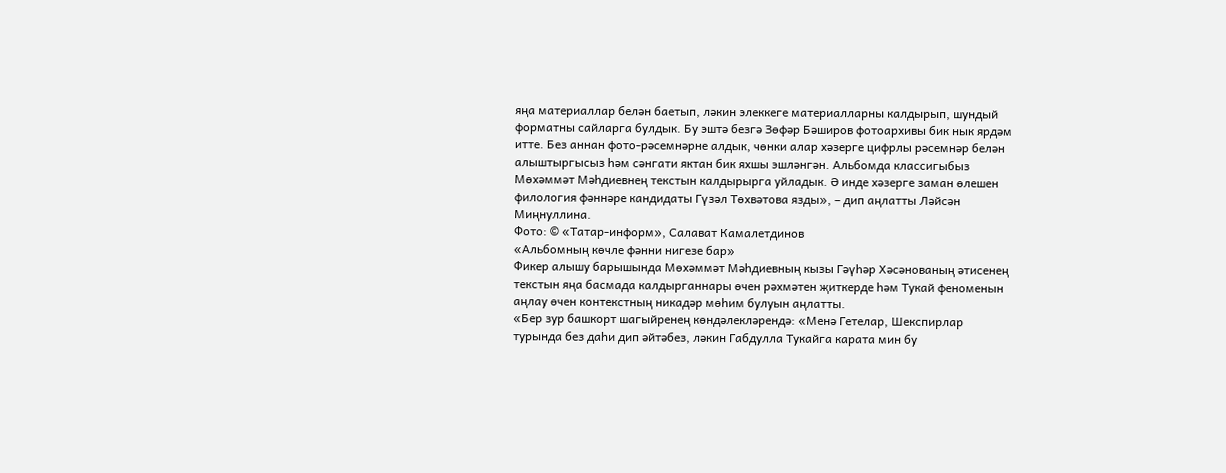яңа материаллар белән баетып, ләкин элеккеге материалларны калдырып, шундый форматны сайларга булдык. Бу эштә безгә Зөфәр Бәширов фотоархивы бик нык ярдәм итте. Без аннан фото-рәсемнәрне алдык, чөнки алар хәзерге цифрлы рәсемнәр белән алыштыргысыз һәм сәнгати яктан бик яхшы эшләнгән. Альбомда классигыбыз Мөхәммәт Мәһдиевнең текстын калдырырга уйладык. Ә инде хәзерге заман өлешен филология фәннәре кандидаты Гүзәл Төхвәтова язды», – дип аңлатты Ләйсән Миңнуллина.
Фото: © «Татар-информ», Салават Камалетдинов
«Альбомның көчле фәнни нигезе бар»
Фикер алышу барышында Мөхәммәт Мәһдиевның кызы Гәүһәр Хәсәнованың әтисенең текстын яңа басмада калдырганнары өчен рәхмәтен җиткерде һәм Тукай феноменын аңлау өчен контекстның никадәр мөһим булуын аңлатты.
«Бер зур башкорт шагыйренең көндәлекләрендә: «Менә Гетелар, Шекспирлар турында без даһи дип әйтәбез, ләкин Габдулла Тукайга карата мин бу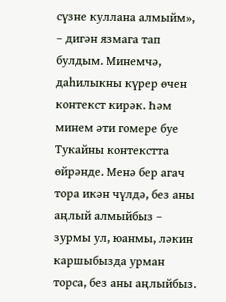сүзне куллана алмыйм», – дигән язмага тап булдым. Минемчә, даһилыкны күрер өчен контекст кирәк. Һәм минем әти гомере буе Тукайны контекстта өйрәнде. Менә бер агач тора икән чүлдә, без аны аңлый алмыйбыз – зурмы ул, юанмы, ләкин каршыбызда урман торса, без аны аңлыйбыз.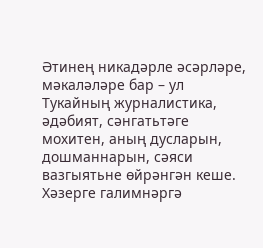Әтинең никадәрле әсәрләре, мәкаләләре бар – ул Тукайның журналистика, әдәбият, сәнгатьтәге мохитен, аның дусларын, дошманнарын, сәяси вазгыятьне өйрәнгән кеше. Хәзерге галимнәргә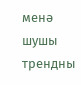менә шушы трендны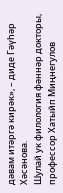дәвам итәргә кирәк», – диде Гәүһәр Хәсәнова.
Шулай ук филология фәннәр докторы, профессор Хатыйп Миңнегулов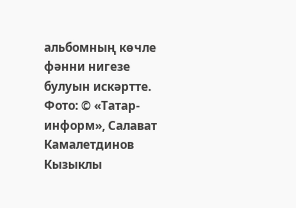альбомның көчле фәнни нигезе булуын искәртте.
Фото: © «Татар-информ», Салават Камалетдинов
Кызыклы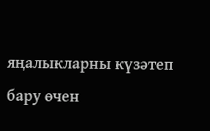яңалыкларны күзәтеп бару өчен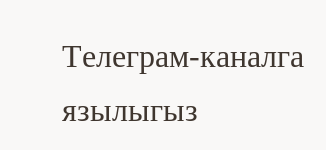Телеграм-каналга язылыгыз